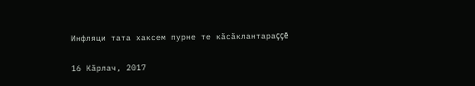Инфляци тата хаксем пурне те кăсăклантараççĕ

16 Кăрлач, 2017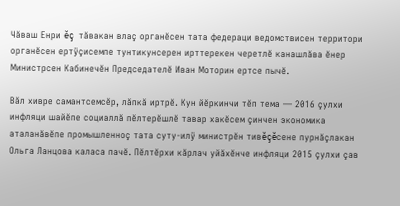Чăваш Енри ĕç тăвакан влаç органĕсен тата федераци ведомствисен территори органĕсен ертÿçисемпе тунтикунсерен ирттерекен черетлĕ канашлăва ĕнер Министрсен Кабинечĕн Председателĕ Иван Моторин ертсе пычĕ.

Вăл хивре самантсемсĕр, лăпкă иртрĕ. Кун йĕркинчи тĕп тема — 2016 çулхи инфляци шайĕпе социаллă пĕлтерĕшлĕ тавар хакĕсем çинчен экономика аталанăвĕпе промышленноç тата суту-илÿ министрĕн тивĕçĕсене пурнăçлакан Ольга Ланцова каласа пачĕ. Пĕлтĕрхи кăрлач уйăхĕнче инфляци 2015 çулхи çав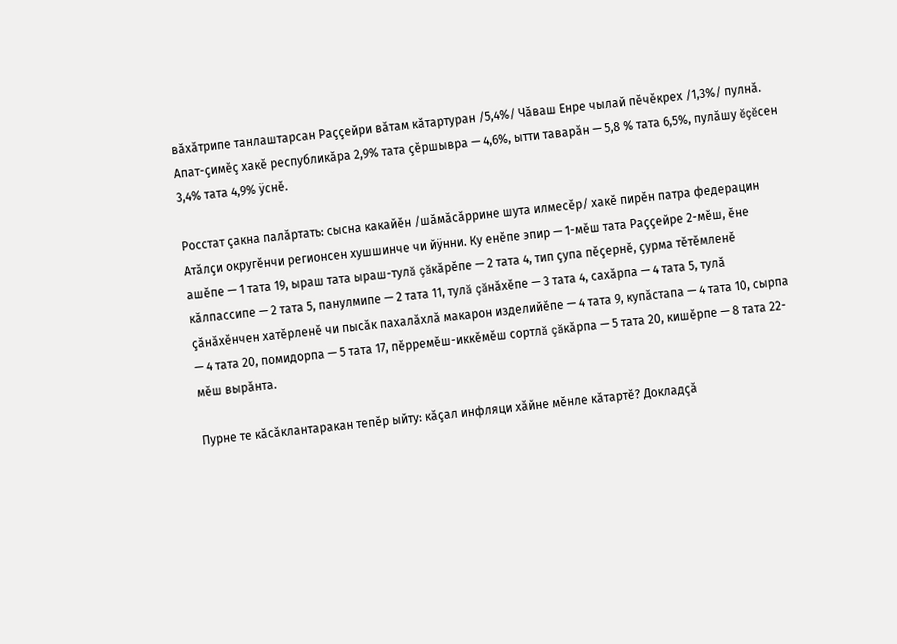вăхăтрипе танлаштарсан Раççейри вăтам кăтартуран /5,4%/ Чăваш Енре чылай пĕчĕкрех /1,3%/ пулнă. Апат-çимĕç хакĕ республикăра 2,9% тата çĕршывра — 4,6%, ытти таварăн — 5,8 % тата 6,5%, пулăшу ĕçĕсен 3,4% тата 4,9% ÿснĕ.

Росстат çакна палăртать: сысна какайĕн /шăмăсăррине шута илмесĕр/ хакĕ пирĕн патра федерацин Атăлçи округĕнчи регионсен хушшинче чи йÿнни. Ку енĕпе эпир — 1-мĕш тата Раççейре 2-мĕш, ĕне ашĕпе — 1 тата 19, ыраш тата ыраш-тулă çăкăрĕпе — 2 тата 4, тип çупа пĕçернĕ, çурма тĕтĕмленĕ кăлпассипе — 2 тата 5, панулмипе — 2 тата 11, тулă çăнăхĕпе — 3 тата 4, сахăрпа — 4 тата 5, тулă çăнăхĕнчен хатĕрленĕ чи пысăк пахалăхлă макарон изделийĕпе — 4 тата 9, купăстапа — 4 тата 10, сырпа — 4 тата 20, помидорпа — 5 тата 17, пĕрремĕш-иккĕмĕш сортлă çăкăрпа — 5 тата 20, кишĕрпе — 8 тата 22-мĕш вырăнта.

Пурне те кăсăклантаракан тепĕр ыйту: кăçал инфляци хăйне мĕнле кăтартĕ? Докладçă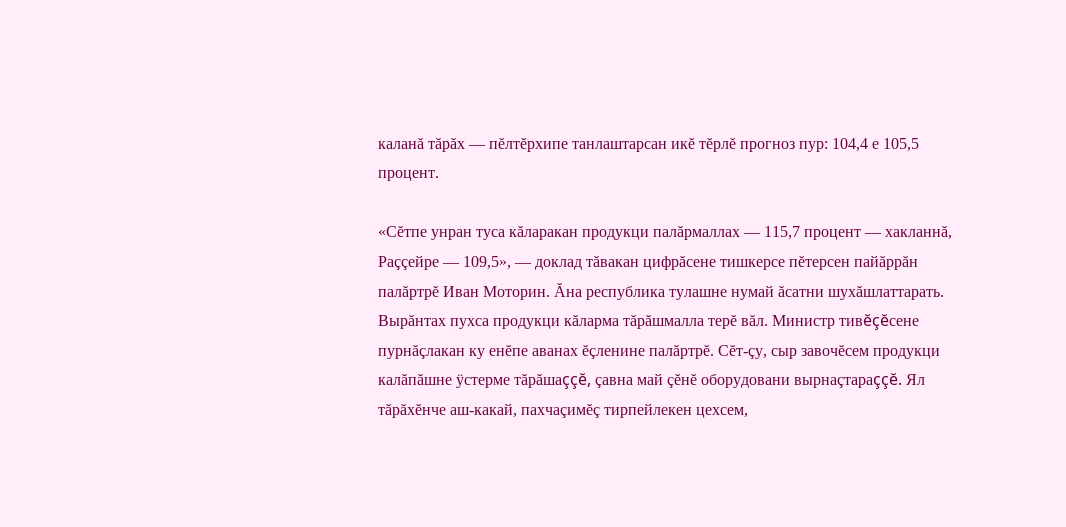каланă тăрăх — пĕлтĕрхипе танлаштарсан икĕ тĕрлĕ прогноз пур: 104,4 е 105,5 процент.

«Сĕтпе унран туса кăларакан продукци палăрмаллах — 115,7 процент — хакланнă, Раççейре — 109,5», — доклад тăвакан цифрăсене тишкерсе пĕтерсен пайăррăн палăртрĕ Иван Моторин. Ăна республика тулашне нумай ăсатни шухăшлаттарать. Вырăнтах пухса продукци кăларма тăрăшмалла терĕ вăл. Министр тивĕçĕсене пурнăçлакан ку енĕпе аванах ĕçленине палăртрĕ. Сĕт-çу, сыр завочĕсем продукци калăпăшне ÿстерме тăрăшаççĕ, çавна май çĕнĕ оборудовани вырнаçтараççĕ. Ял тăрăхĕнче аш-какай, пахчаçимĕç тирпейлекен цехсем,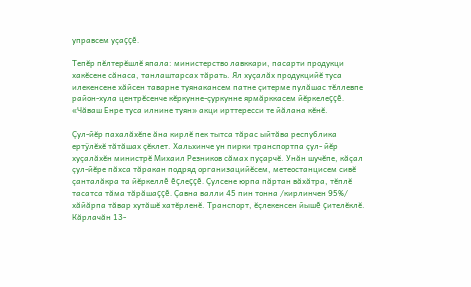управсем уçаççĕ.

Тепĕр пĕлтерĕшлĕ япала: министерство лавккари, пасарти продукци хакĕсене сăнаса, танлаштарсах тăрать. Ял хуçалăх продукцийĕ туса илекенсене хăйсен таварне туянакансем патне çитерме пулăшас тĕллевпе район-хула центрĕсенче кĕркунне-çуркунне ярмăрккасем йĕркелеççĕ. «Чăваш Енре туса илнине туян» акци ирттересси те йăлана кĕнĕ.

Çул-йĕр пахалăхĕпе ăна кирлĕ пек тытса тăрас ыйтăва республика ертÿлĕхĕ тăтăшах çĕклет. Хальхинче ун пирки транспортпа çул- йĕр хуçалăхĕн министрĕ Михаил Резников сăмах пуçарчĕ. Унăн шучĕпе, кăçал çул-йĕре пăхса тăракан подряд организацийĕсем, метеостанцисем сивĕ çанталăкра та йĕркеллĕ ĕçлеççĕ. Çулсене юрпа пăртан вăхăтра, тĕплĕ тасатса тăма тăрăшаççĕ. Çавна валли 45 пин тонна /кирлинчен 95%/ хăйăрпа тăвар хутăшĕ хатĕрленĕ. Транспорт, ĕçлекенсен йышĕ çителĕклĕ. Кăрлачăн 13-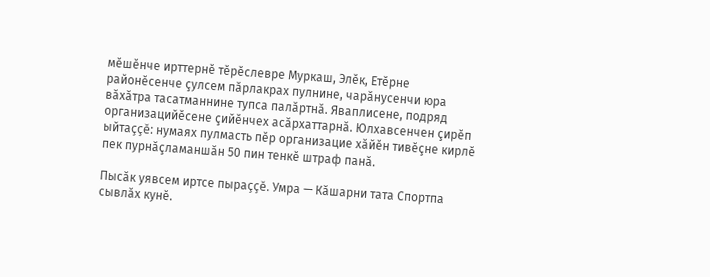мĕшĕнче ирттернĕ тĕрĕслевре Муркаш, Элĕк, Етĕрне районĕсенче çулсем пăрлакрах пулнине, чарăнусенчи юра вăхăтра тасатманнине тупса палăртнă. Яваплисене, подряд организацийĕсене çийĕнчех асăрхаттарнă. Юлхавсенчен çирĕп ыйтаççĕ: нумаях пулмасть пĕр организацие хăйĕн тивĕçне кирлĕ пек пурнăçламаншăн 50 пин тенкĕ штраф панă.

Пысăк уявсем иртсе пыраççĕ. Умра — Кăшарни тата Спортпа сывлăх кунĕ.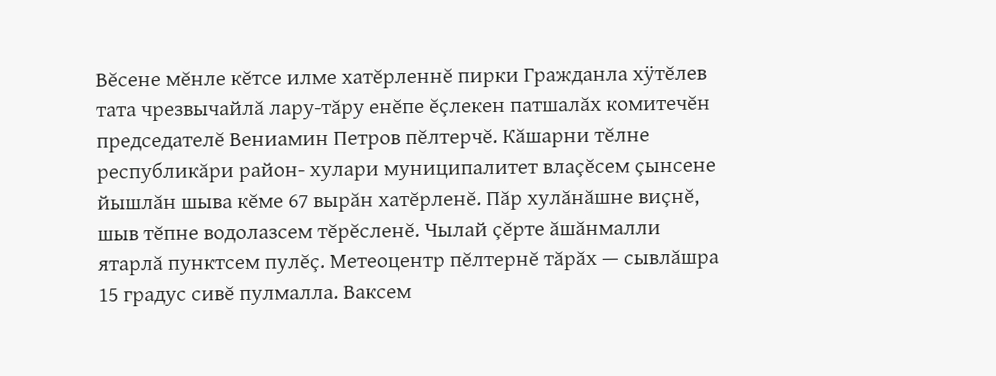Вĕсене мĕнле кĕтсе илме хатĕрленнĕ пирки Гражданла хÿтĕлев тата чрезвычайлă лару-тăру енĕпе ĕçлекен патшалăх комитечĕн председателĕ Вениамин Петров пĕлтерчĕ. Кăшарни тĕлне республикăри район- хулари муниципалитет влаçĕсем çынсене йышлăн шыва кĕме 67 вырăн хатĕрленĕ. Пăр хулăнăшне виçнĕ, шыв тĕпне водолазсем тĕрĕсленĕ. Чылай çĕрте ăшăнмалли ятарлă пунктсем пулĕç. Метеоцентр пĕлтернĕ тăрăх — сывлăшра 15 градус сивĕ пулмалла. Ваксем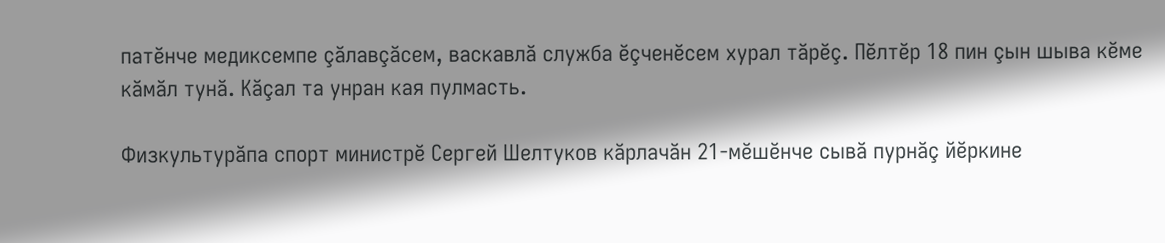патĕнче медиксемпе çăлавçăсем, васкавлă служба ĕçченĕсем хурал тăрĕç. Пĕлтĕр 18 пин çын шыва кĕме кăмăл тунă. Кăçал та унран кая пулмасть.

Физкультурăпа спорт министрĕ Сергей Шелтуков кăрлачăн 21-мĕшĕнче сывă пурнăç йĕркине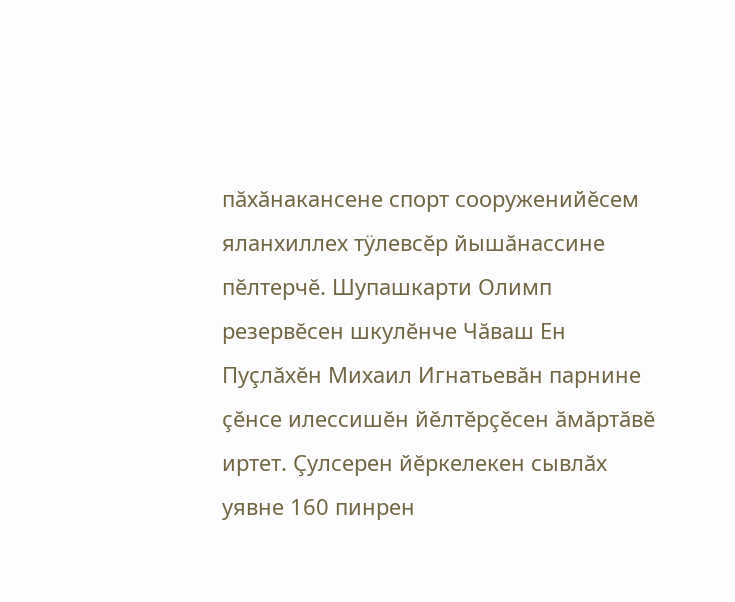пăхăнакансене спорт сооруженийĕсем яланхиллех тÿлевсĕр йышăнассине пĕлтерчĕ. Шупашкарти Олимп резервĕсен шкулĕнче Чăваш Ен Пуçлăхĕн Михаил Игнатьевăн парнине çĕнсе илессишĕн йĕлтĕрçĕсен ăмăртăвĕ иртет. Çулсерен йĕркелекен сывлăх уявне 160 пинрен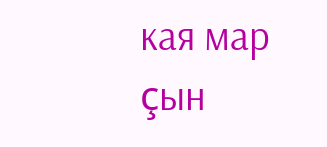кая мар çын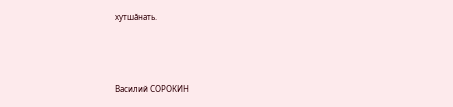хутшăнать.



Василий СОРОКИН